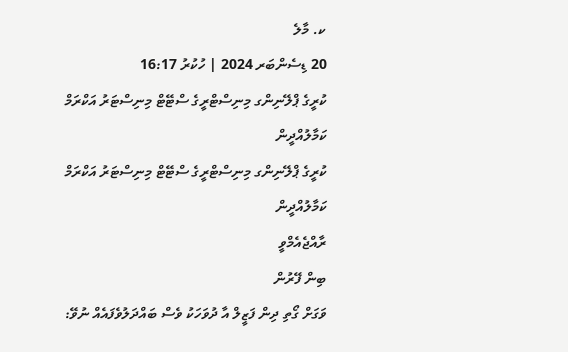ކ. މާލެ
20 ޑިސެންބަރ 2024 | ހުކުރު 16:17
ކުރީގެ ޕްލޭނިންގ މިނިސްޓްރީގެ ސްޓޭޓް މިނިސްޓަރު އަކްރަމް ކަމާލުއްދީން
ކުރީގެ ޕްލޭނިންގ މިނިސްޓްރީގެ ސްޓޭޓް މިނިސްޓަރު އަކްރަމް ކަމާލުއްދީން
ރާއްޖެއެމްވީ
ބިން ފޭރުން
ވަގަށް ގޯތި ދިން ފަޒީލް އާ ދުވަހަކު ވެސް ބައްދަލުވެފައެއް ނުވޭ: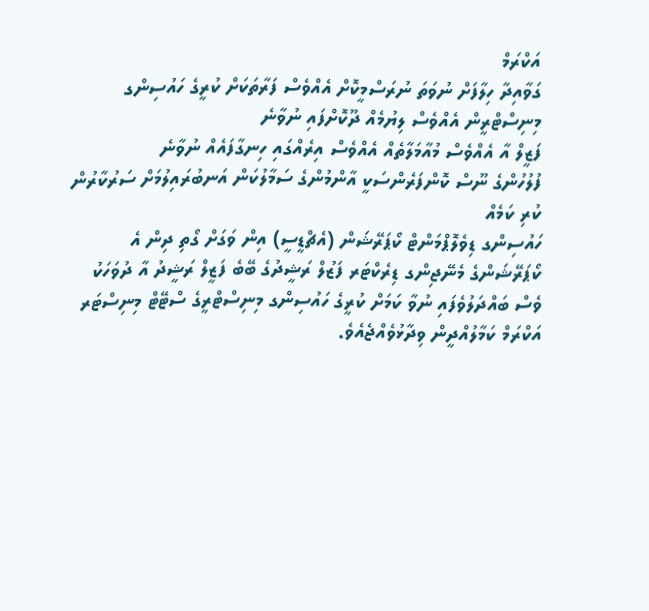އަކްރަމް
ގަވާއިދާ ހިލާފަށް ނުވަތަ ނުރަސްމީކޮށް އެއްވެސް ފަރާތަކަށް ކުރީގެ ހައުސިންގ މިނިސްޓްރީން އެއްވެސް ލިޔުމެއް ދޫކޮށްފައި ނުވާނެ
ފަޒީލް އާ އެއްވެސް މުއާމަލާތެއް އެއްވެސް އިރެއްގައި ހިނގާފައެއް ނުވާނެ
ފުލުހުންގެ ނޫސް ކޮންފަރެންސަކީ އާންމުންގެ ސަމާލުކަން އަނބުރައިލުމަށް ސަރުކާރުން ކުރި ކަމެއް
ހައުސިންގ ޑިވެލޮޕްމަންޓް ކޯޕަރޭޝަން (އެޗްޑީސީ) އިން ވަގަށް ގޯތި ދިން އެ ކޯޕަރޭޝަންގެ މެނޭޖިންގ ޑިރެކްޓަރ ފަޒުލް ރަޝީދުގެ ބޭބެ ފަޒީލް ރަޝީދު އާ ދުވަހަކު ވެސް ބައްދަލުވެފައި ނުވާ ކަމަށް ކުރީގެ ހައުސިންގ މިނިސްޓްރީގެ ސްޓޭޓް މިނިސްޓަރ އަކްރަމް ކަމާލުއްދީން ވިދާޅުވެއްޖެއެވެ.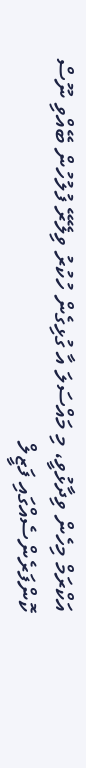އަކްރަމް މިހެން ވިދާޅުވީ، މި މައްސަލަ އާ ގުޅިގެން ހުކުރު ވިލޭރޭ ފުލުހުން ބޭއްވި ނޫސް ކޮންފަރެންސެއްގައި ފަޒީލް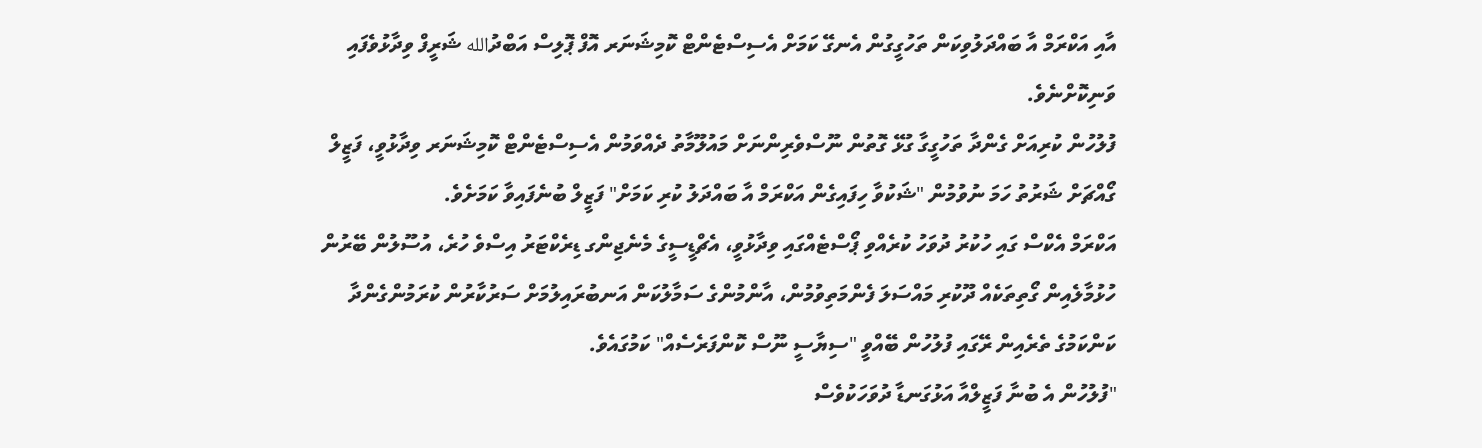އާއި އަކްރަމް އާ ބައްދަލުވިކަން ތަހުގީގުން އެނގޭ ކަމަށް އެސިސްޓެންޓް ކޮމިޝަނަރ އޮފް ޕޮލިސް އަބްދުالله ޝަރީފް ވިދާޅުވެފައި ވަނިކޮށްނެވެ.
ފުލުހުން ކުރިއަށް ގެންދާ ތަހުގީގާ ގުޅޭ ގޮތުން ނޫސްވެރިންނަށް މައުލޫމާތު ދެއްވަމުން އެސިސްޓެންޓް ކޮމިޝަނަރ ވިދާޅުވީ، ފަޒީލް ގޯއްޗަށް ޝަރުތު ހަމަ ނުވުމުން "ޝަކުވާ ހިފައިގެން އަކްރަމް އާ ބައްދަލު ކުރި ކަމަށް" ފަޒީލް ބުނެފައިވާ ކަމަށެވެ.
އަކްރަމް އެކްސް ގައި ހުކުރު ދުވަހު ކުރެއްވި ޕޯސްޓެއްގައި ވިދާޅުވީ، އެޗްޑީސީގެ މެނެޖިންގ ޑިރެކްޓަރު އިސްވެ ހުރެ، އުސޫލުން ބޭރުން ހުޅުމާލެއިން ގޯތިތަކެއް ދޫކުރި މައްސަލަ ފެންމަތިވުމުން، އާންމުންގެ ސަމާލުކަން އަނބުރައިލުމަށް ސަރުކާރުން ކުރަމުންގެންދާ ކަންކަމުގެ ތެރެއިން ރޭގައި ފުލުހުން ބޭއްވީ "ސިޔާސީ ނޫސް ކޮންފަރެސެއް" ކަމުގައެވެ.
"ފުލުހުން އެ ބުނާ ފަޒީލްއާ އަޅުގަނޑާ ދުވަހަކުވެސް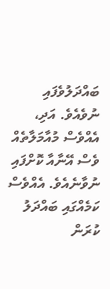ބައްދަލުވެފައި ނުވެއެވެ. އަދި، އެއްވެސް މުއާމަލާތެއް ވެސް އޭނާއާ ކޮށްފައި ނުވާނެއެވެ. އެއްވެސް ކަމެއްގައި ބައްދަލު ކުރަން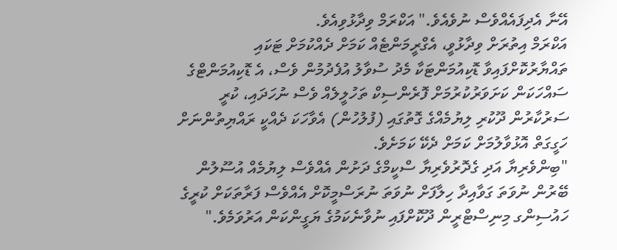އޭނާ އެދިފައެއްވެސް ނުވެއެވެ." އަކްރަމް ވިދާޅުވިއެވެ.
އަކްރަމް އިތުރަށް ވިދާޅުވީ، އެގްރީމަންޓެއް ކަމަށް ދެއްކުމަށް ޓަކައި ތައްޔާރުކޮށްފައިވާ ޑޮކިއުމަންޓަކާ މެދު ސުވާލު އުފެދުމުން ވެސް، އެ ޑޮކިއުމަންޓްގެ ސައްހަކަން ކަށަވަރުކުރުމަށް ފޮރެންސިކް ތަހުލީލެއް ވެސް ނުހަދައި، ކުރީ ސަރުކާރުން ދޫކުރި ލިޔުމެއްގެ ގޮތުގައި (ފުލުހުން) އެވާހަކަ ދެއްކީ ރައްޔިތުންނަށް ހަގީގަތް އޮޅުވާލުމަށް ކަމަށް ދެކޭ ކަމަށެވެ.
"ބިންވެރިޔާ އަދި ގެދޮރުވެރިޔާ ސްކީމްގެ ދަށުން އެއްވެސް ލިޔުމެއް އުސޫލުން ބޭރުން ނުވަތަ ގަވާއިދާ ހިލާފަށް ނުވަތަ ނުރަސްމީކޮށް އެއްވެސް ފަރާތަކަށް ކުރީގެ ހައުސިންގ މިނިސްޓްރީން ދޫކޮށްފައި ނުވާނެކަމުގެ ޔަގީންކަން އަރުވަމެވެ."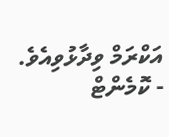އަކްރަމް ވިދާޅުވިއެވެ.
- ކޮމެންޓް